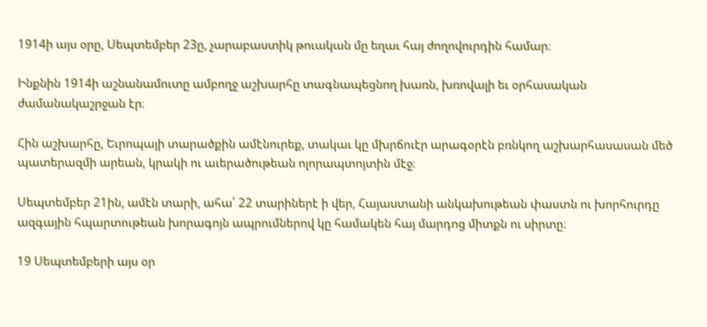1914ի այս օրը, Սեպտեմբեր 23ը, չարաբաստիկ թուական մը եղաւ հայ ժողովուրդին համար։

Ինքնին 1914ի աշնանամուտը ամբողջ աշխարհը տագնապեցնող խառն, խռովալի եւ օրհասական ժամանակաշրջան էր։

Հին աշխարհը, Եւրոպայի տարածքին ամէնուրեք, տակաւ կը մխրճուէր արագօրէն բռնկող աշխարհասասան մեծ պատերազմի արեան, կրակի ու աւերածութեան ոլորապտոյտին մէջ։

Սեպտեմբեր 21ին, ամէն տարի, ահա՛ 22 տարիներէ ի վեր, Հայաստանի անկախութեան փաստն ու խորհուրդը ազգային հպարտութեան խորագոյն ապրումներով կը համակեն հայ մարդոց միտքն ու սիրտը։

19 Սեպտեմբերի այս օր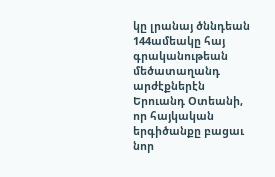կը լրանայ ծննդեան 144ամեակը հայ գրականութեան մեծատաղանդ արժէքներէն Երուանդ Օտեանի, որ հայկական երգիծանքը բացաւ նոր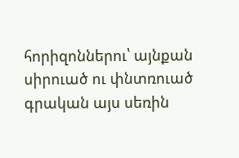հորիզոններու՝ այնքան սիրուած ու փնտռուած գրական այս սեռին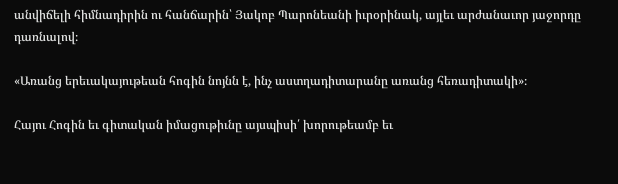անվիճելի հիմնադիրին ու հանճարին՝ Յակոբ Պարոնեանի իւրօրինակ, այլեւ արժանաւոր յաջորդը դառնալով։

«Առանց երեւակայութեան հոգին նոյնն է, ինչ աստղադիտարանը առանց հեռադիտակի»։

Հայու Հոգին եւ գիտական իմացութիւնը այսպիսի՛ խորութեամբ եւ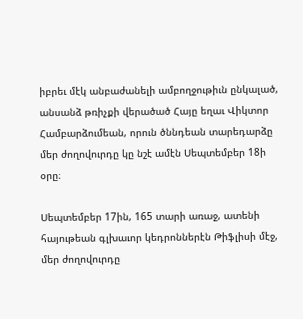իբրեւ մէկ անբաժանելի ամբողջութիւն ընկալած, անսանձ թռիչքի վերածած Հայը եղաւ Վիկտոր Համբարձումեան, որուն ծննդեան տարեդարձը մեր ժողովուրդը կը նշէ ամէն Սեպտեմբեր 18ի օրը։

Սեպտեմբեր 17ին, 165 տարի առաջ, ատենի հայութեան գլխաւոր կեդրոններէն Թիֆլիսի մէջ, մեր ժողովուրդը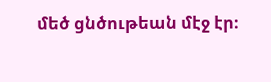մեծ ցնծութեան մէջ էր։